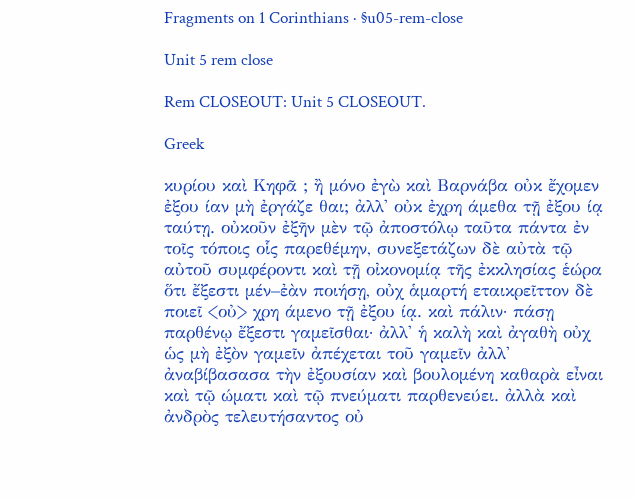Fragments on 1 Corinthians · §u05-rem-close

Unit 5 rem close

Rem CLOSEOUT: Unit 5 CLOSEOUT.

Greek

κυρίου καὶ Κηφᾶ ; ἢ μόνο ἐγὼ καὶ Βαρνάβα οὐκ ἔχομεν ἐξου ίαν μὴ ἐργάζε θαι; ἀλλ' οὐκ ἐχρη άμεθα τῇ ἐξου ίᾳ ταύτῃ. οὐκοῦν ἐξῆν μὲν τῷ ἀποστόλῳ ταῦτα πάντα ἐν τοῖς τόποις οἷς παρεθέμην, συνεξετάζων δὲ αὐτὰ τῷ αὐτοῦ συμφέροντι καὶ τῇ οἰκονομίᾳ τῆς ἐκκλησίας ἑώρα ὅτι ἔξεστι μέν–ἐὰν ποιήσῃ, οὐχ ἁμαρτή εταικρεῖττον δὲ ποιεῖ <οὐ> χρη άμενο τῇ ἐξου ίᾳ. καὶ πάλιν· πάσῃ παρθένῳ ἔξεστι γαμεῖσθαι· ἀλλ' ἡ καλὴ καὶ ἀγαθὴ οὐχ ὡς μὴ ἐξὸν γαμεῖν ἀπέχεται τοῦ γαμεῖν ἀλλ' ἀναβίβασασα τὴν ἐξουσίαν καὶ βουλομένη καθαρὰ εἶναι καὶ τῷ ώματι καὶ τῷ πνεύματι παρθενεύει. ἀλλὰ καὶ ἀνδρὸς τελευτήσαντος οὐ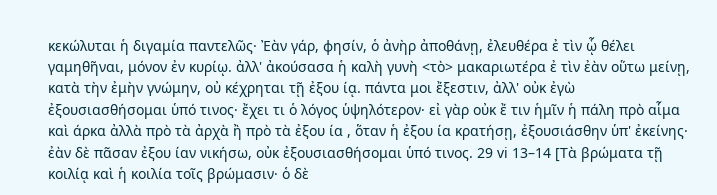κεκώλυται ἡ διγαμία παντελῶς· Ἐὰν γάρ, φησίν, ὁ ἀνὴρ ἀποθάνῃ, ἐλευθέρα ἐ τὶν ᾧ θέλει γαμηθῆναι, μόνον ἐν κυρίῳ. ἀλλ' ἀκούσασα ἡ καλὴ γυνὴ <τὸ> μακαριωτέρα ἐ τὶν ἐὰν οὕτω μείνῃ, κατὰ τὴν ἐμὴν γνώμην, οὐ κέχρηται τῇ ἐξου ίᾳ. πάντα μοι ἔξεστιν, ἀλλ' οὐκ ἐγὼ ἐξουσιασθήσομαι ὑπό τινος· ἔχει τι ὁ λόγος ὑψηλότερον· εἰ γὰρ οὐκ ἔ τιν ἡμῖν ἡ πάλη πρὸ αἷμα καὶ άρκα ἀλλὰ πρὸ τὰ ἀρχὰ ἢ πρὸ τὰ ἐξου ία , ὅταν ἡ ἐξου ία κρατήσῃ, ἐξουσιάσθην ὑπ' ἐκείνης· ἐὰν δὲ πᾶσαν ἐξου ίαν νικήσω, οὐκ ἐξουσιασθήσομαι ὑπό τινος. 29 vi 13–14 [Τὰ βρώματα τῇ κοιλίᾳ καὶ ἡ κοιλία τοῖς βρώμασιν· ὁ δὲ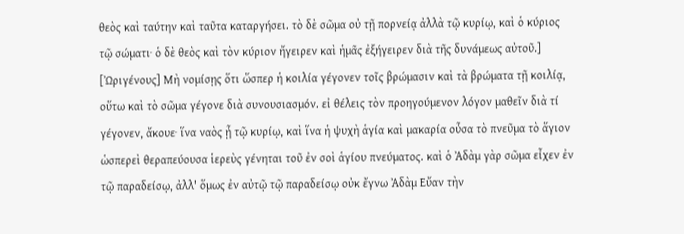θεὸς καὶ ταύτην καὶ ταῦτα καταργήσει. τὸ δὲ σῶμα οὐ τῇ πορνείᾳ ἀλλὰ τῷ κυρίῳ, καὶ ὁ κύριος τῷ σώματι· ὁ δὲ θεὸς καὶ τὸν κύριον ἤγειρεν καὶ ἡμᾶς ἐξήγειρεν διὰ τῆς δυνάμεως αὐτοῦ.] [Ὠριγένους] Μὴ νομίσῃς ὅτι ὥσπερ ἡ κοιλία γέγονεν τοῖς βρώμασιν καὶ τὰ βρώματα τῇ κοιλίᾳ, οὕτω καὶ τὸ σῶμα γέγονε διὰ συνουσιασμόν. εἰ θέλεις τὸν προηγούμενον λόγον μαθεῖν διὰ τί γέγονεν, ἄκουε· ἵνα ναὸς ᾖ τῷ κυρίῳ, καὶ ἵνα ἡ ψυχὴ ἁγία καὶ μακαρία οὖσα τὸ πνεῦμα τὸ ἅγιον ὡσπερεὶ θεραπεύουσα ἱερεὺς γένηται τοῦ ἐν σοὶ ἁγίου πνεύματος. καὶ ὁ Ἀδὰμ γὰρ σῶμα εἶχεν ἐν τῷ παραδείσῳ, ἀλλ' ὅμως ἐν αὐτῷ τῷ παραδείσῳ οὐκ ἔγνω Ἀδὰμ Εὔαν τὴν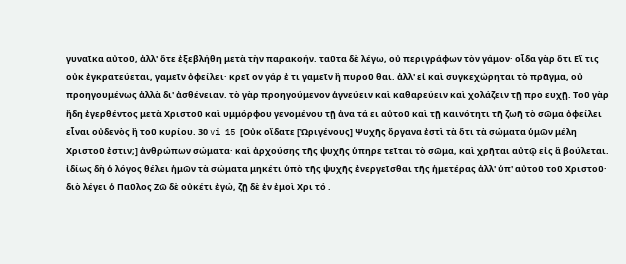γυναῖκα αὐτοῦ, ἀλλ' ὅτε ἐξεβλήθη μετὰ τὴν παρακοήν. ταῦτα δὲ λέγω, οὐ περιγράφων τὸν γάμον· οἶδα γὰρ ὅτι Εἴ τις οὐκ ἐγκρατεύεται, γαμεῖν ὀφείλει· κρεῖ ον γάρ ἐ τι γαμεῖν ἢ πυροῦ θαι. ἀλλ' εἰ καὶ συγκεχώρηται τὸ πρᾶγμα, οὐ προηγουμένως ἀλλὰ δι' ἀσθένειαν. τὸ γὰρ προηγούμενον ἁγνεύειν καὶ καθαρεύειν καὶ χολάζειν τῇ προ ευχῇ. Τοῦ γὰρ ἤδη ἐγερθέντος μετὰ Χριστοῦ καὶ υμμόρφου γενομένου τῇ ἀνα τά ει αὐτοῦ καὶ τῇ καινότητι τῆ ζωῆ τὸ σῶμα ὀφείλει εἶναι οὐδενὸς ἢ τοῦ κυρίου. 30 vi 15 [Οὐκ οἴδατε [Ὠριγένους] Ψυχῆς ὄργανα ἐστὶ τὰ ὅτι τὰ σώματα ὑμῶν μέλη Χριστοῦ ἐστιν;] ἀνθρώπων σώματα· καὶ ἀρχούσης τῆς ψυχῆς ὑπηρε τεῖται τὸ σῶμα, καὶ χρῆται αὐτῷ εἰς ἃ βούλεται. ἰδίως δὴ ὁ λόγος θέλει ἡμῶν τὰ σώματα μηκέτι ὑπὸ τῆς ψυχῆς ἐνεργεῖσθαι τῆς ἡμετέρας ἀλλ' ὑπ' αὐτοῦ τοῦ Χριστοῦ· διὸ λέγει ὁ Παῦλος Ζῶ δὲ οὐκέτι ἐγώ, ζῇ δὲ ἐν ἐμοὶ Χρι τό .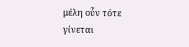μέλη οὖν τότε γίνεται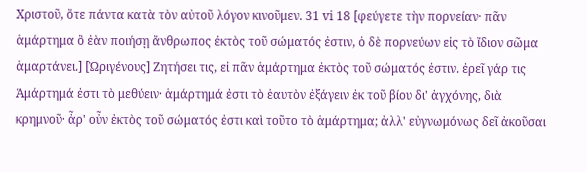Χριστοῦ, ὅτε πάντα κατὰ τὸν αὐτοῦ λόγον κινοῦμεν. 31 vi 18 [φεύγετε τὴν πορνείαν· πᾶν ἁμάρτημα ὃ ἐὰν ποιήσῃ ἄνθρωπος ἐκτὸς τοῦ σώματός ἐστιν, ὁ δὲ πορνεύων εἰς τὸ ἴδιον σῶμα ἁμαρτάνει.] [Ὠριγένους] Ζητήσει τις, εἰ πᾶν ἁμάρτημα ἐκτὸς τοῦ σώματός ἐστιν. ἐρεῖ γάρ τις Ἁμάρτημά ἐστι τὸ μεθύειν· ἁμάρτημά ἐστι τὸ ἑαυτὸν ἐξάγειν ἐκ τοῦ βίου δι' ἀγχόνης, διὰ κρημνοῦ· ἆρ' οὖν ἐκτὸς τοῦ σώματός ἐστι καὶ τοῦτο τὸ ἁμάρτημα; ἀλλ' εὐγνωμόνως δεῖ ἀκοῦσαι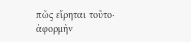πῶς εἴρηται τοῦτο· ἀφορμὴν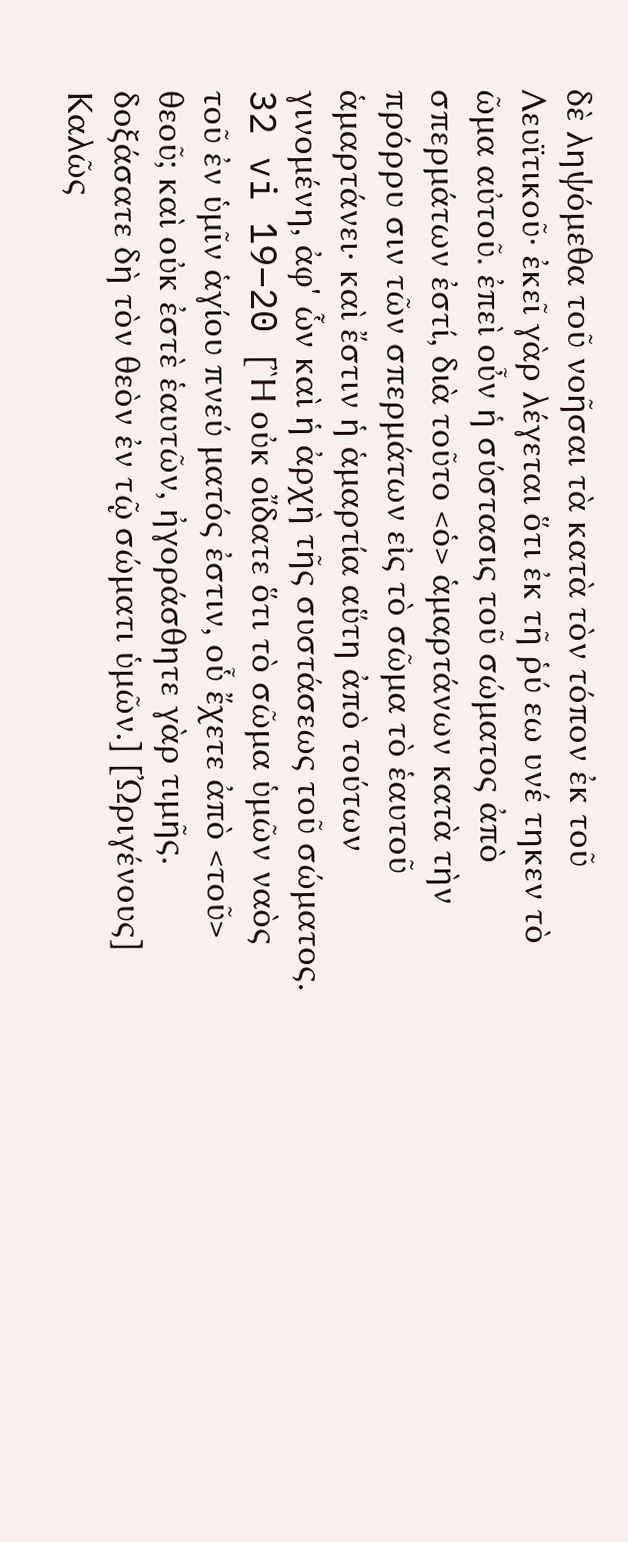δὲ ληψόμεθα τοῦ νοῆσαι τὰ κατὰ τὸν τόπον ἐκ τοῦ Λευϊτικοῦ· ἐκεῖ γὰρ λέγεται ὅτι ἐκ τῆ ῥύ εω υνέ τηκεν τὸ ῶμα αὐτοῦ. ἐπεὶ οὖν ἡ σύστασις τοῦ σώματος ἀπὸ σπερμάτων ἐστί, διὰ τοῦτο <ὁ> ἁμαρτάνων κατὰ τὴν πρόρρυ σιν τῶν σπερμάτων εἰς τὸ σῶμα τὸ ἑαυτοῦ ἁμαρτάνει· καὶ ἔστιν ἡ ἁμαρτία αὕτη ἀπὸ τούτων γινομένη, ἀφ' ὧν καὶ ἡ ἀρχὴ τῆς συστάσεως τοῦ σώματος. 32 vi 19–20 [Ἢ οὐκ οἴδατε ὅτι τὸ σῶμα ὑμῶν ναὸς τοῦ ἐν ὑμῖν ἁγίου πνεύ ματός ἐστιν, οὗ ἔχετε ἀπὸ <τοῦ> θεοῦ; καὶ οὐκ ἐστὲ ἑαυτῶν, ἠγοράσθητε γὰρ τιμῆς. δοξάσατε δὴ τὸν θεὸν ἐν τῷ σώματι ὑμῶν.] [Ὠριγένους] Καλῶς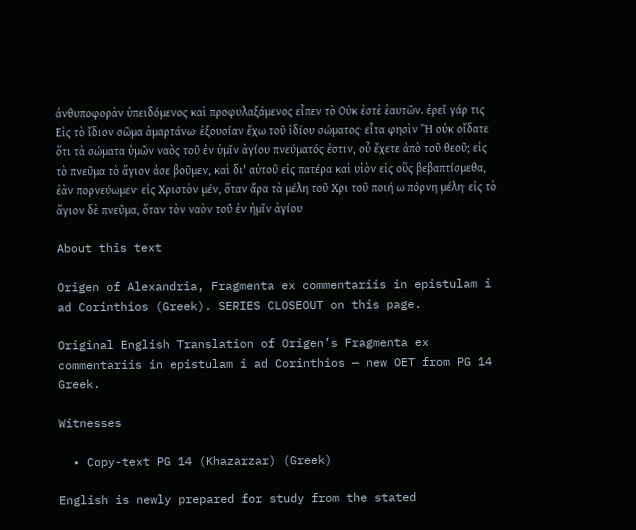ἀνθυποφορὰν ὑπειδόμενος καὶ προφυλαξάμενος εἶπεν τὸ Οὐκ ἐστὲ ἑαυτῶν. ἐρεῖ γάρ τις Εἰς τὸ ἴδιον σῶμα ἁμαρτάνω· ἐξουσίαν ἔχω τοῦ ἰδίου σώματος· εἶτα φησὶν Ἢ οὐκ οἴδατε ὅτι τὰ σώματα ὑμῶν ναὸς τοῦ ἐν ὑμῖν ἁγίου πνεύματός ἐστιν, οὗ ἔχετε ἀπὸ τοῦ θεοῦ; εἰς τὸ πνεῦμα τὸ ἅγιον ἀσε βοῦμεν, καὶ δι' αὐτοῦ εἰς πατέρα καὶ υἱὸν εἰς οὓς βεβαπτίσμεθα, ἐὰν πορνεύωμεν· εἰς Χριστὸν μέν, ὅταν ἄρα τὰ μέλη τοῦ Χρι τοῦ ποιή ω πόρνη μέλη· εἰς τὸ ἅγιον δὲ πνεῦμα, ὅταν τὸν ναὸν τοῦ ἐν ἡμῖν ἁγίου

About this text

Origen of Alexandria, Fragmenta ex commentariis in epistulam i ad Corinthios (Greek). SERIES CLOSEOUT on this page.

Original English Translation of Origen’s Fragmenta ex commentariis in epistulam i ad Corinthios — new OET from PG 14 Greek.

Witnesses

  • Copy-text PG 14 (Khazarzar) (Greek)

English is newly prepared for study from the stated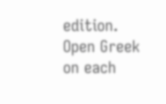edition. Open Greek on each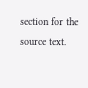section for the source text.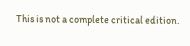This is not a complete critical edition.